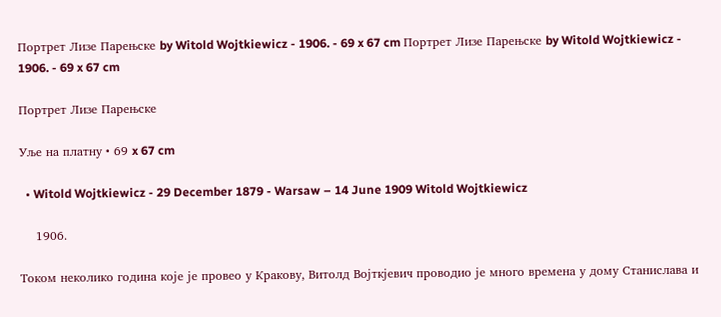Портрет Лизе Парењске by Witold Wojtkiewicz - 1906. - 69 x 67 cm Портрет Лизе Парењске by Witold Wojtkiewicz - 1906. - 69 x 67 cm

Портрет Лизе Парењске

Уље на платну • 69 x 67 cm

  • Witold Wojtkiewicz - 29 December 1879 - Warsaw – 14 June 1909 Witold Wojtkiewicz

    1906.

Током неколико година које је провео у Кракову, Витолд Војткјевич проводио је много времена у дому Станислава и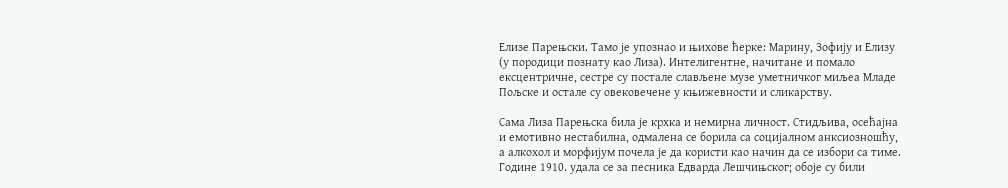Елизе Парењски. Тамо је упознао и њихове ћерке: Марину, Зофију и Елизу (у породици познату као Лиза). Интелигентне, начитане и помало ексцентричне, сестре су постале слављене музе уметничког миљеа Младе Пољске и остале су овековечене у књижевности и сликарству.

Сама Лиза Парењска била је крхка и немирна личност. Стидљива, осећајна и емотивно нестабилна, одмалена се борила са социјалном анксиозношћу, а алкохол и морфијум почела је да користи као начин да се избори са тиме. Године 1910. удала се за песника Едварда Лешчињског; обоје су били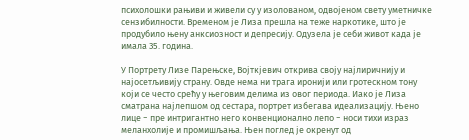психолошки рањиви и живели су у изолованом, одвојеном свету уметничке сензибилности. Временом је Лиза прешла на теже наркотике, што је продубило њену анксиозност и депресију. Одузела је себи живот када је имала 35. година.

У Портрету Лизе Парењске, Војткјевич открива своју најлиричнију и најосетљивију страну. Овде нема ни трага иронији или гротескном тону који се често срећу у његовим делима из овог периода. Иако је Лиза сматрана најлепшом од сестара, портрет избегава идеализацију. Њено лице − пре интригантно него конвенционално лепо − носи тихи израз меланхолије и промишљања. Њен поглед је окренут од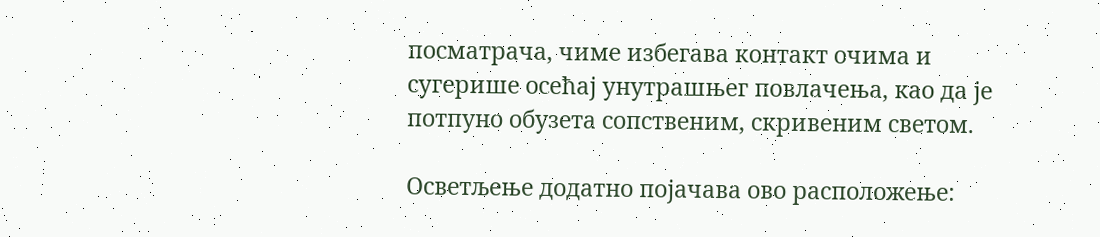посматрача, чиме избегава контакт очима и сугерише осећај унутрашњег повлачења, као да је потпуно обузета сопственим, скривеним светом.

Осветљење додатно појачава ово расположење: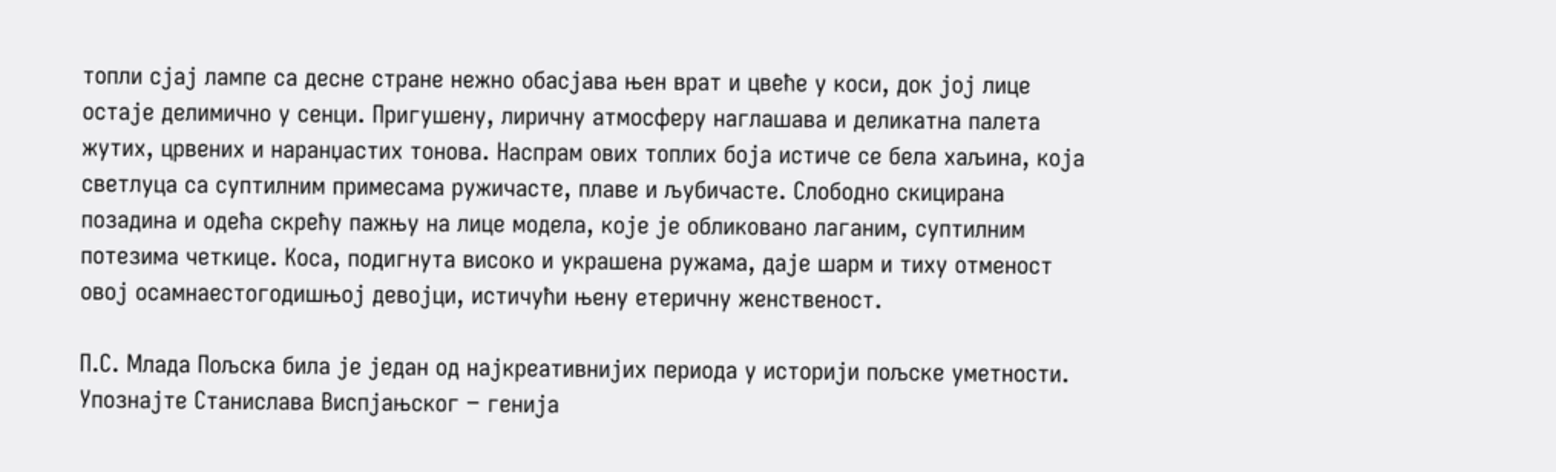топли сјај лампе са десне стране нежно обасјава њен врат и цвеће у коси, док јој лице остаје делимично у сенци. Пригушену, лиричну атмосферу наглашава и деликатна палета жутих, црвених и наранџастих тонова. Наспрам ових топлих боја истиче се бела хаљина, која светлуца са суптилним примесама ружичасте, плаве и љубичасте. Слободно скицирана позадина и одећа скрећу пажњу на лице модела, које је обликовано лаганим, суптилним потезима четкице. Коса, подигнута високо и украшена ружама, даје шарм и тиху отменост овој осамнаестогодишњој девојци, истичући њену етеричну женственост.

П.С. Млада Пољска била је један од најкреативнијих периода у историји пољске уметности. Упознајте Станислава Виспјањског − генија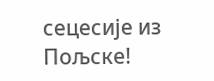сецесије из Пољске!